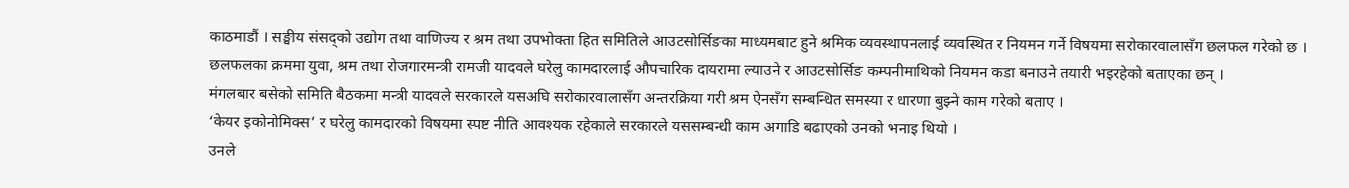काठमाडौं । सङ्घीय संसद्को उद्योग तथा वाणिज्य र श्रम तथा उपभोक्ता हित समितिले आउटसोर्सिङका माध्यमबाट हुने श्रमिक व्यवस्थापनलाई व्यवस्थित र नियमन गर्ने विषयमा सरोकारवालासँग छलफल गरेको छ ।
छलफलका क्रममा युवा, श्रम तथा रोजगारमन्त्री रामजी यादवले घरेलु कामदारलाई औपचारिक दायरामा ल्याउने र आउटसोर्सिङ कम्पनीमाथिको नियमन कडा बनाउने तयारी भइरहेको बताएका छन् ।
मंगलबार बसेको समिति बैठकमा मन्त्री यादवले सरकारले यसअघि सरोकारवालासँग अन्तरक्रिया गरी श्रम ऐनसँग सम्बन्धित समस्या र धारणा बुझ्ने काम गरेको बताए ।
‘केयर इकोनोमिक्स’ र घरेलु कामदारको विषयमा स्पष्ट नीति आवश्यक रहेकाले सरकारले यससम्बन्धी काम अगाडि बढाएको उनको भनाइ थियो ।
उनले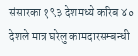संसारका १९३ देशमध्ये करिब ४० देशले मात्र घरेलु कामदारसम्बन्धी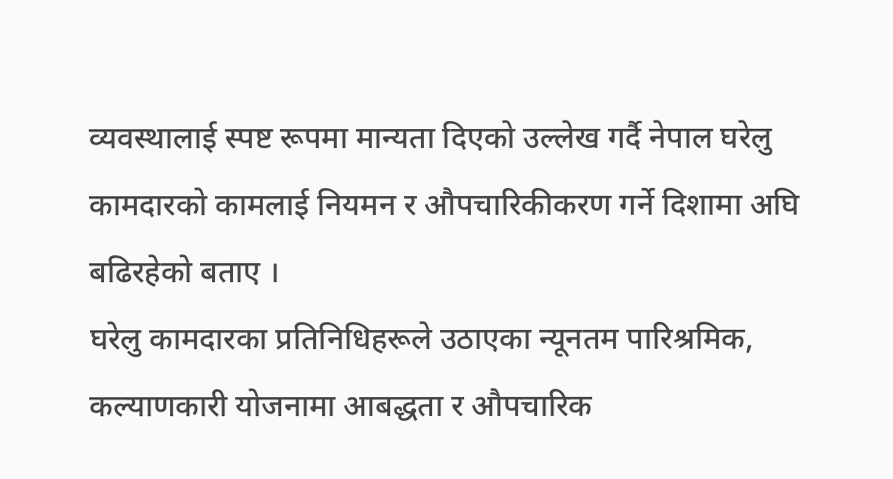व्यवस्थालाई स्पष्ट रूपमा मान्यता दिएको उल्लेख गर्दै नेपाल घरेलु कामदारको कामलाई नियमन र औपचारिकीकरण गर्ने दिशामा अघि बढिरहेको बताए ।
घरेलु कामदारका प्रतिनिधिहरूले उठाएका न्यूनतम पारिश्रमिक, कल्याणकारी योजनामा आबद्धता र औपचारिक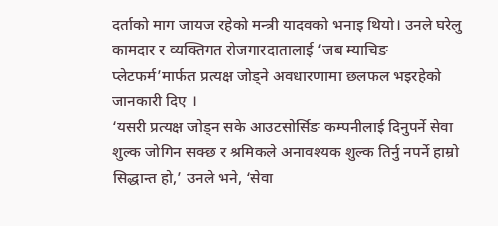दर्ताको माग जायज रहेको मन्त्री यादवको भनाइ थियो। उनले घरेलु कामदार र व्यक्तिगत रोजगारदातालाई ‘जब म्याचिङ प्लेटफर्म’मार्फत प्रत्यक्ष जोड्ने अवधारणामा छलफल भइरहेको जानकारी दिए ।
‘यसरी प्रत्यक्ष जोड्न सके आउटसोर्सिङ कम्पनीलाई दिनुपर्ने सेवा शुल्क जोगिन सक्छ र श्रमिकले अनावश्यक शुल्क तिर्नु नपर्ने हाम्रो सिद्धान्त हो,’ उनले भने, ‘सेवा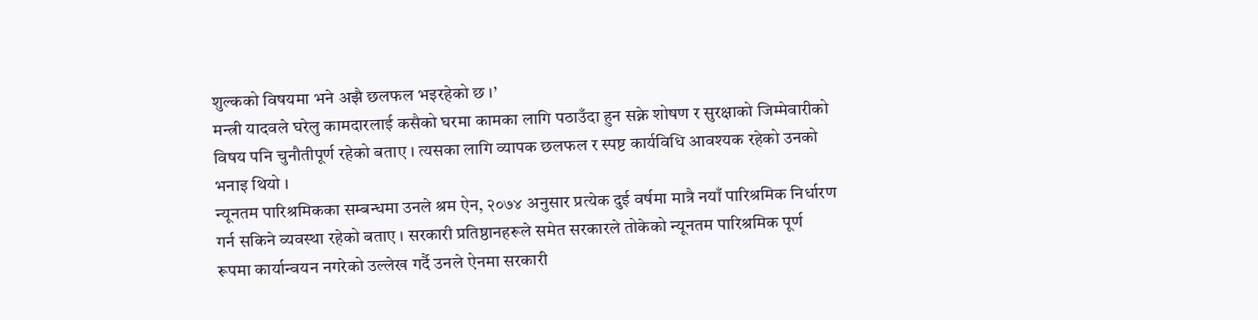शुल्कको विषयमा भने अझै छलफल भइरहेको छ ।’
मन्त्री यादवले घरेलु कामदारलाई कसैको घरमा कामका लागि पठाउँदा हुन सक्ने शोषण र सुरक्षाको जिम्मेवारीको विषय पनि चुनौतीपूर्ण रहेको बताए । त्यसका लागि व्यापक छलफल र स्पष्ट कार्यविधि आवश्यक रहेको उनको भनाइ थियो ।
न्यूनतम पारिश्रमिकका सम्बन्धमा उनले श्रम ऐन, २०७४ अनुसार प्रत्येक दुई वर्षमा मात्रै नयाँ पारिश्रमिक निर्धारण गर्न सकिने व्यवस्था रहेको बताए । सरकारी प्रतिष्ठानहरूले समेत सरकारले तोकेको न्यूनतम पारिश्रमिक पूर्ण रूपमा कार्यान्वयन नगरेको उल्लेख गर्दै उनले ऐनमा सरकारी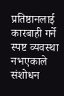प्रतिष्ठानलाई कारबाही गर्ने स्पष्ट व्यवस्था नभएकाले संशोधन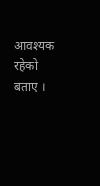आवश्यक रहेको बताए ।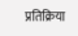प्रतिक्रिया